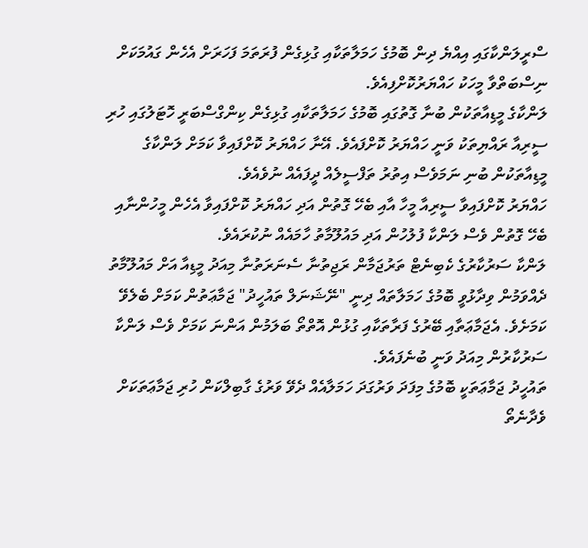ސްރީލަންކާގައި އިއްޔެ ދިން ބޮމުގެ ހަމަލާތަކާއި ގުޅިގެން ފުރަތަމަ ފަހަރަށް އެހެން ގައުމަކަށް ނިސްބަތްވާ މީހަކު ހައްޔަރުކޮށްފިއެވެ.
ލަންކާގެ މީޑިއާތަކުން ބުނާ ގޮތުގައި ބޮމުގެ ހަމަލާތަކާއި ގުޅިގެން ކިންގްސްބަރީ ހޮޓަލުގައި ހުރި ސީރިއާ ރައްޔިތަކު ވަނީ ހައްޔަރު ކޮށްފައެވެ. އޭނާ ހައްޔަރު ކޮށްފައިވާ ކަމަށް ލަންކާގެ މީޑިއާތަކުން ބުނި ނަމަވެސް އިތުރު ތަފްސީލެއް ދީފައެއް ނުވެއެވެ.
ހައްޔަރު ކޮށްފައިވާ ސީރިއާ މީހާ އާއި ބެހޭ ގޮތުން އަދި ހައްޔަރު ކޮށްފައިވާ އެހެން މީހުންނާއި ބެހޭ ގޮތުން ވެސް ލަންކާ ފުލުހުން އަދި މައުލޫމާތު ހާމައެއް ނުކުރައެވެ.
ލަންކާ ސަރުކާރުގެ ކެބިނެޓް ތަރުޖަމާން ރަޖިތުނާ ސެނަރަތުނާ މިއަދު މީޑިއާ އަށް މައުލޫމާތު ދެއްވަމުން ވިދާޅުވީ ބޮމުގެ ހަމަލާތައް ދިނީ "ނޭޝަނަލް ތައުހީދު" ޖަމާޢަތުން ކަމަށް ބެލެވޭ ކަމަށެވެ. އެޖަމާޢަތާއި ބޭރުގެ ފަރާތަކާއި ގުޅުން އޮތްތޯ ބަލަމުން އަންނަ ކަމަށް ވެސް ލަންކާ ސަރުކާރުން މިއަދު ވަނީ ބުނެފައެވެ.
ތައުހީދު ޖަމާޢަތަކީ ބޮމުގެ މިފަދަ ވަރުގަދަ ހަމަލާއެއް ދެވޭ ވަރުގެ ގާބިލްކަން ހުރި ޖަމާޢަތަކަށް ވެދާނެތޯ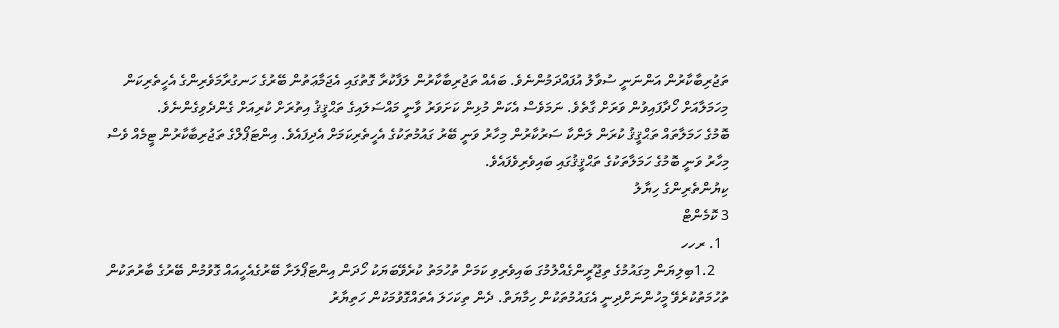ތަޖުރިބާކާރުން އަންނަނީ ސުވާލު އުފައްދަމުންނެވެ. ބައެއް ތަޖުރިބާކާރުން ލަފާކުރާ ގޮތުގައި އެޖަމާޢަތުން ބޭރުގެ ހަނގުރާމަވެރިންގެ އެހީތެރިކަން މިހަމަލާއަށް ހޯދާފައިވުން ވަރަށް ގާތެވެ. ނަމަވެސް އެކަން މުޅިން ކަށަވަރު ވާނީ މައްސަލައިގެ ތަޙްޤީޤު އިތުރަށް ކުރިއަށް ގެންދެވިގެންނެވެ.
ބޮމުގެ ހަމަލާތައް ތަޙްޤީޤު ކުރަން ލަންކާ ސަރުކާރުން މިހާރު ވަނީ ބޭރު ގައުމުތަކުގެ އެހީތެރިކަމަށް އެދިފައެވެ. އިންޓަޕޯލްގެ ތަޖުރިބާކާރުން ޓީމެއް ވެސް މިހާރު ވަނީ ބޮމުގެ ހަމަލާތަކުގެ ތަޙްޤީޤުގައި ބައިވެރިވެފައެވެ.
ކިޔުންތެރިންގެ ހިޔާލު
3 ކޮމެންޓް
  1. ރހހ
    1.2ބިލިޔަން މިގައުމުގެ ތިޖޫރީންގެއްލުމުގަ ބައިވެރިވި ކަމަށް ތުހުމަތު ކުރެވޭބަޔަކު ހޯދަން އިންޓަޕޯލަށާ ބޭރުގެއެހީއައް ގޮވުމުން ބޭރުގެ ބާރުތަކުން ތުހުމަތުކުރެވޭ މީހުންނަށްދިނީ އެގައުމުތަކުން ހިމާޔަތް. ދެން ތިކަހަލަ އެތައްގޮވުމަކުން ހަތިޔާރު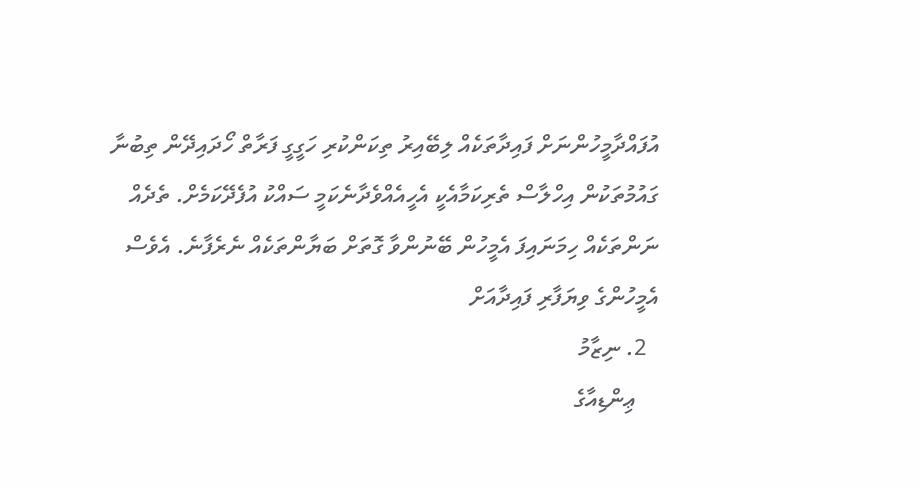އުފައްދާމީހުންނަށް ފައިދާތަކެއް ލިބޭއިރު ތިކަންކުރި ހަގީގީ ފަރާތް ހޯދައިދޭން ތިބުނާ ގައުމުތަކުން އިހްލާސް ތެރިކަމާއެކީ އެހީއެއްވެދާނެކަމީ ސައްކު އުފެދޭކަމެށް. ތެދެއް ނަންތަކެއް ހިމަނައިފަ އެމީހުން ބޭނުންވާ ގޮތަށް ބަޔާންތަކެއް ނެރެފާނެ. އެވެސް އެމީހުންގެ ވިޔަފާރި ފައިދާއަށް
  2. ނިޒާމު
    ޢިންޑިއާގެ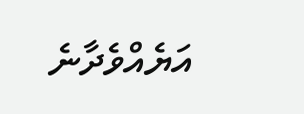އަޔެއްވެދާނެ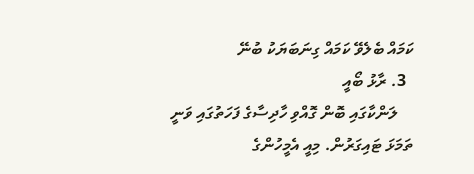ކަމައް ބެލެވޭ ކަމައް ގިނަބަޔަކު ބުނޭ
  3. ރާޅު ބޯއީ
    ލަންކާގައި ބޮން ގޮއްވި ހާދިސާގެ ފަހަތުގައި ވަނީ ތަމަޅަ ޓައިގަރުން. މިއީ އެމީހުންގެ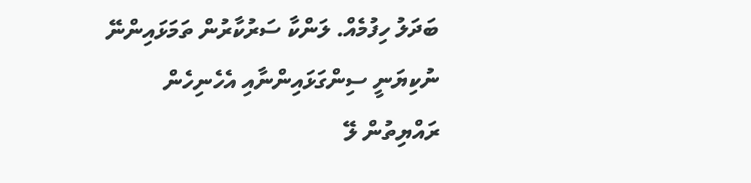ބަދަލު ހިފުމެއް. ލަންކާ ސަރުކާރުން ތަމަޅައިންނޭ ނުކިޔަނީ ސިންގަޅައިންނާއި އެހެނިހެން ރައްޔިތުން ލޭ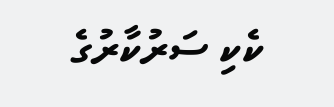ކެކި ސަރުކާރުގެ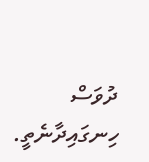ދުވަސް ހިނގައިދާނެތީ.